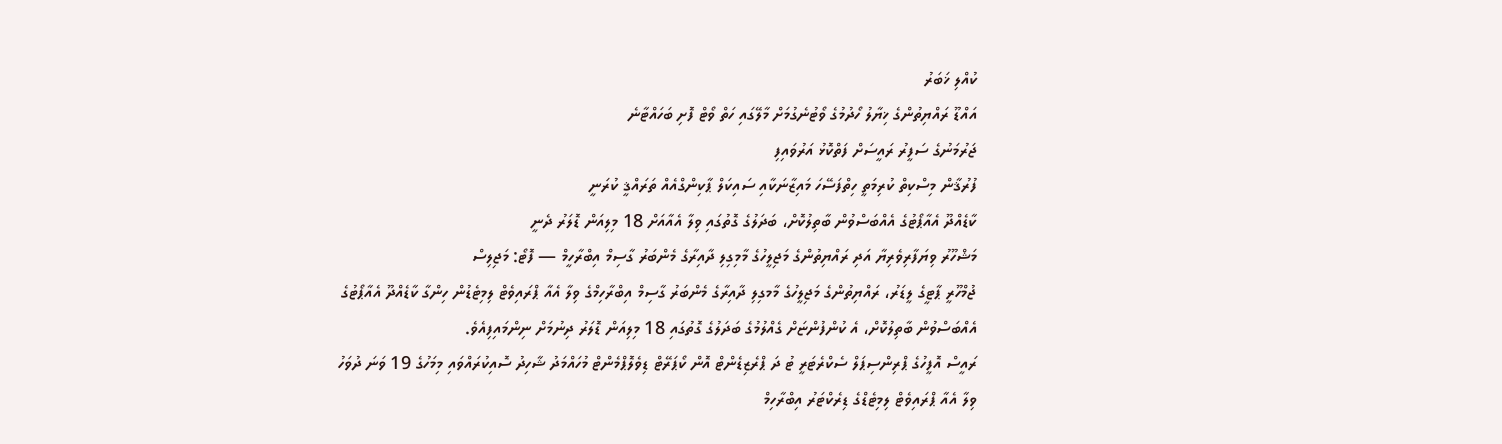ކުއްލި ޚަބަރު
އައްޑޫ ރައްޔިތުންގެ ޚިޔާލު ހޯދުމުގެ ވޯޓުނެގުމަށް މާލޭގައި ހަތް ވޯޓް ފޮށި ބަހައްޓާނެ
ޖަރުމަނުގެ ސަފީރު ރައީސަށް ފަތްކޮޅު އަރުވައިފި
ފުރުޤާން މިސްކިތް ކުރިމަތީ ހިތްފަސޭހަ މައިޒާނަކާއި ސައިކަލް ޕާކިންގްއެއް ތަރައްޤީ ކުރަނީ
ކާޑެއްދޫ އެއާޕޯޓުގެ އެއްބަސްވުން ބާތިލުކޮށް، ބަދަލުގެ ގޮތުގައި ވިލާ އެއާއަށް 18 މިލިއަން ޑޮލަރު ދެނީ
މަޝްހޫރު ވިޔަފާރިވެރިޔާ އަދި ރައްޔިތުންގެ މަޖިލީހުގެ މާމިގިލި ދާއިރާގެ މެންބަރު ގާސިމް އިބްރާހީމް — ފޮޓޯ: މަޖިލިސް
ޖުމްހޫރީ ޕާޓީގެ ލީޑަރު، ރައްޔިތުންގެ މަޖިލީހުގެ މާމގިލި ދާއިރާގެ މެންބަރު ގާސިމް އިބްރާހިމްގެ ވިލާ އެއާ ޕްރައިވެޓް ލިމިޓެޑުން ހިންގާ ކާޑެއްދޫ އެއާޕޯޓުގެ އެއްބަސްވުން ބާތިލުކޮށް، އެ ކުންފުންޏަށް ގެއްލުމުގެ ބަދަލުގެ ގޮތުގައި 18 މިލިއަން ޑޮލަރު ދިނުމަށް ނިންމައިފިއެވެ.
ރައީސް އޮފީހުގެ ޕްރިންސިޕަލް ސެކްރެޓަރީ ޓު ދަ ޕްރެޒިޑެންޓް އޮން ކޯޕަރޭޓް ޑިވެލޮޕްމެންޓް މުހައްމަދު ޝާހިދު ސޮއިކުރައްވައި މިމަހުގެ 19 ވަނަ ދުވަހު ވިލާ އެއާ ޕްރައިވެޓް ލިމިޓެޑްގެ ޑިރެކްޓަރު އިބްރާހިމް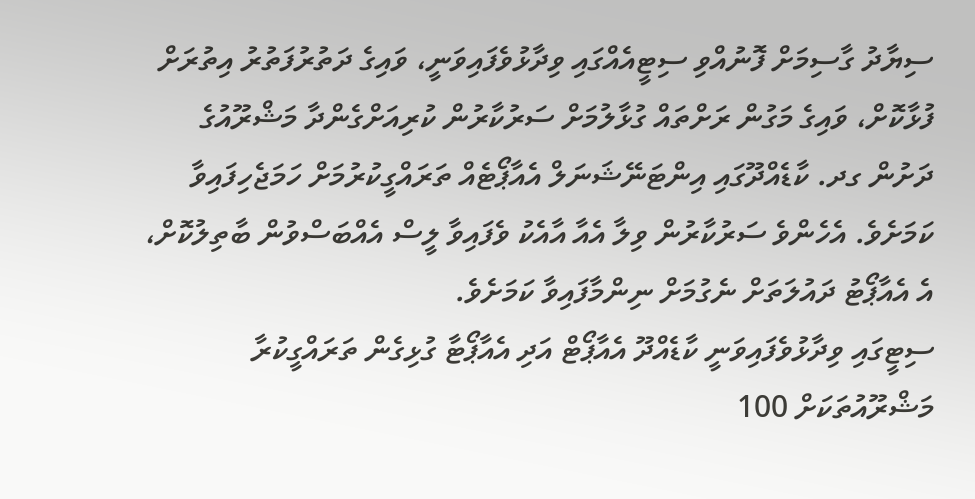ސިޔާދު ގާސިމަށް ފޮނުއްވި ސިޓީއެއްގައި ވިދާޅުވެފައިވަނީ، ވައިގެ ދަތުރުފަތުރު އިތުރަށް ފުޅާކޮށް، ވައިގެ މަގުން ރަށްތައް ގުޅާލުމަށް ސަރުކާރުން ކުރިއަށްގެންދާ މަޝްރޫއުގެ ދަށުން ގދ. ކާޑެއްދޫގައި އިންޓަނޭޝަނަލް އެއާޕޯޓެއް ތަރައްގީކުރުމަށް ހަމަޖެހިފައިވާ ކަމަށެވެ. އެހެންވެ ސަރުކާރުން ވިލާ އެއާ އާއެކު ވެފައިވާ ލީސް އެއްބަސްވުން ބާތިލުކޮށް، އެ އެއާޕޯޓު ދައުލަތަށް ނެގުމަށް ނިންމާފައިވާ ކަމަށެވެ.
ސިޓީގައި ވިދާޅުވެފައިވަނީ ކާޑެއްދޫ އެއާޕޯޓް އަދި އެއާޕޯޓާ ގުޅިގެން ތަރައްގީކުރާ މަޝްރޫއުތަކަށް 100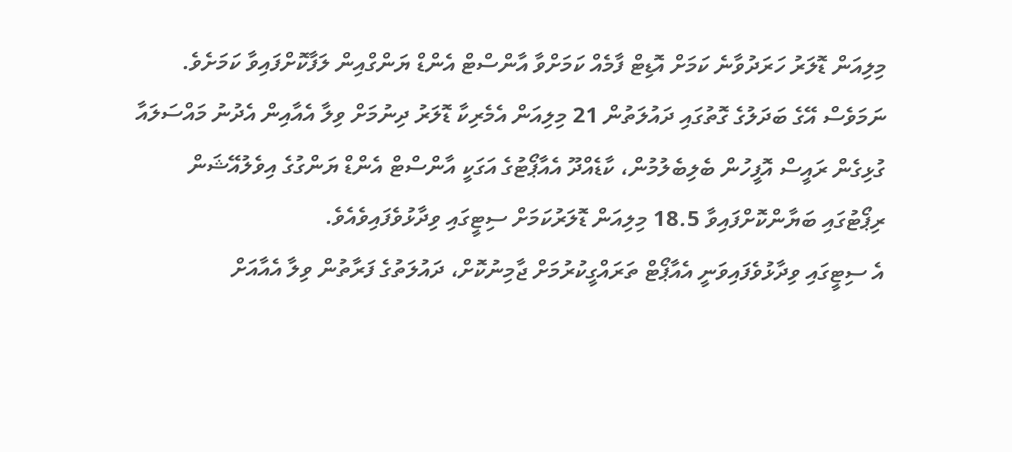މިލިއަން ޑޮލަރު ހަރަދުވާނެ ކަމަށް އޮޑިޓް ފާމެއް ކަމަށްވާ އާންސްޓް އެންޑް ޔަންގްއިން ލަފާކޮށްފައިވާ ކަމަށެވެ.
ނަމަވެސް އޭގެ ބަދަލުގެ ގޮތުގައި ދައުލަތުން 21 މިލިއަން އެމެރިކާ ޑޮލަރު ދިނުމަށް ވިލާ އެއާއިން އެދުނު މައްސަލައާ ގުޅިގެން ރައީސް އޮފީހުން ބެލިބެލުމުން، ކާޑެއްދޫ އެއާޕޯޓުގެ އަގަކީ އާންސްޓް އެންޑް ޔަންގުގެ އިވެލުއޭޝަން ރިޕޯޓުގައި ބަޔާންކޮށްފައިވާ 18.5 މިލިއަން ޑޮލަރުކަމަށް ސިޓީގައި ވިދާޅުވެފައިވެއެވެ.
އެ ސިޓީގައި ވިދާޅުވެފައިވަނީ އެއާޕޯޓް ތަރައްގީކުރުމަށް ޖާމިނުކޮށް، ދައުލަތުގެ ފަރާތުން ވިލާ އެއާއަށް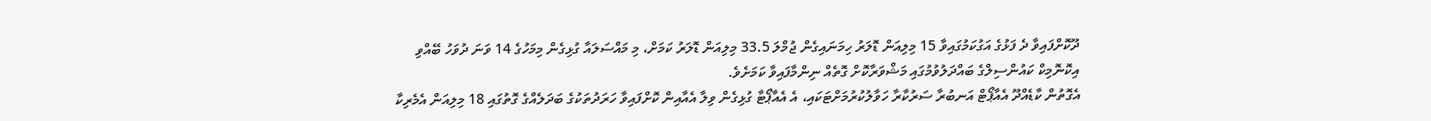ދޫކޮށްފައިވާ ދެ ފަޅުގެ އަގުކަމުގައިވާ 15 މިލިއަން ޑޮލަރު ހިމަނައިގެން ޖުމްލަ 33.5 މިލިއަން ޑޮލަރު ކަމަށް، މި މައްސަލައާ ގުޅިގެން މިމަހުގެ 14 ވަނަ ދުވަހު ބޭއްވި އިކޮނޮމިކް ކައުންސިލްގެ ބައްދަލުވުމުގައި މަޝްވަރާކޮށް ގޮތެއް ނިންމާފައިވާ ކަމަށެވެ.
އެގޮތުން ކާޑެއްދޫ އެއާޕޯޓް އަނބުރާ ސަރުކާރާ ހަވާލުކުރުމަށްޓަކައި، އެ އެއާޕޯޓާ ގުޅިގެން ވިލާ އެއާއިން ކޮށްފައިވާ ހަރަދުތަކުގެ ބަދަލެއްގެ ގޮތުގައި 18 މިލިއަން އެމެރިކާ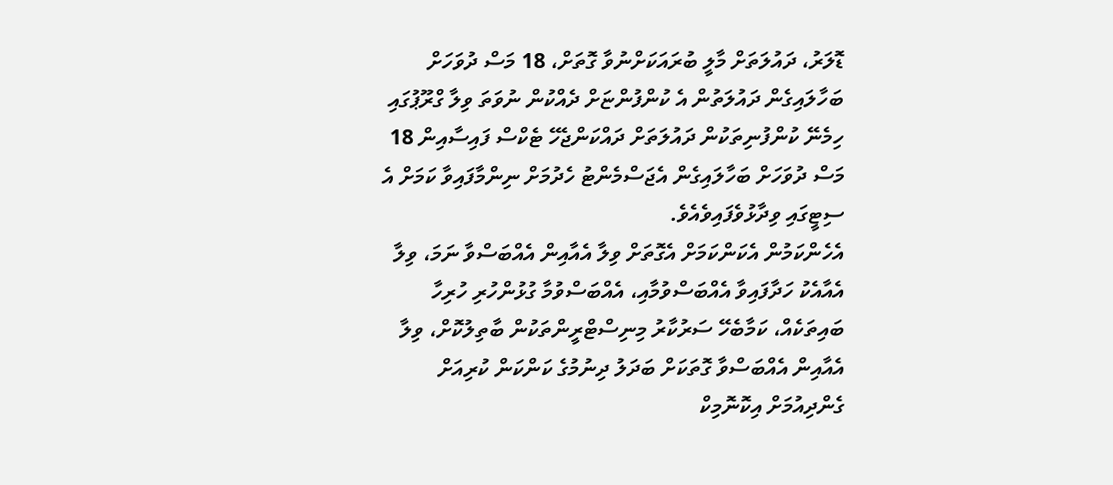ޑޮލަރު، ދައުލަތަށް މާލީ ބުރައަކަށްނުވާ ގޮތަށް، 18 މަސް ދުވަހަށް ބަހާލައިގެން ދައުލަތުން އެ ކުންފުންޏަށް ދެއްކުން ނުވަތަ ވިލާ ގްރޫޕުގައި ހިމެނޭ ކުންފުނިތަކުން ދައުލަތަށް ދައްކަންޖެހޭ ޓެކްސް ފައިސާއިން 18 މަސް ދުވަހަށް ބަހާލައިގެން އެޖަސްމެންޓު ހެދުމަށް ނިންމާފައިވާ ކަމަށް އެ ސިޓީގައި ވިދާޅުވެފައިވެއެވެ.
އެހެންކަމުން އެކަންކަމަށް އެގޮތަށް ވިލާ އެއާއިން އެއްބަސްވާ ނަމަ، ވިލާ އެއާއެކު ހަދާފައިވާ އެއްބަސްވުމާއި، އެއްބަސްވުމާ ގުޅުންހުރި ހުރިހާ ބައިތަކެއް، ކަމާބެހޭ ސަރުކާރު މިނިސްޓްރީންތަކުން ބާތިލުކޮށް، ވިލާ އެއާއިން އެއްބަސްވާ ގޮތަކަށް ބަދަލު ދިނުމުގެ ކަންކަން ކުރިއަށް ގެންދިއުމަށް އިކޮނޮމިކް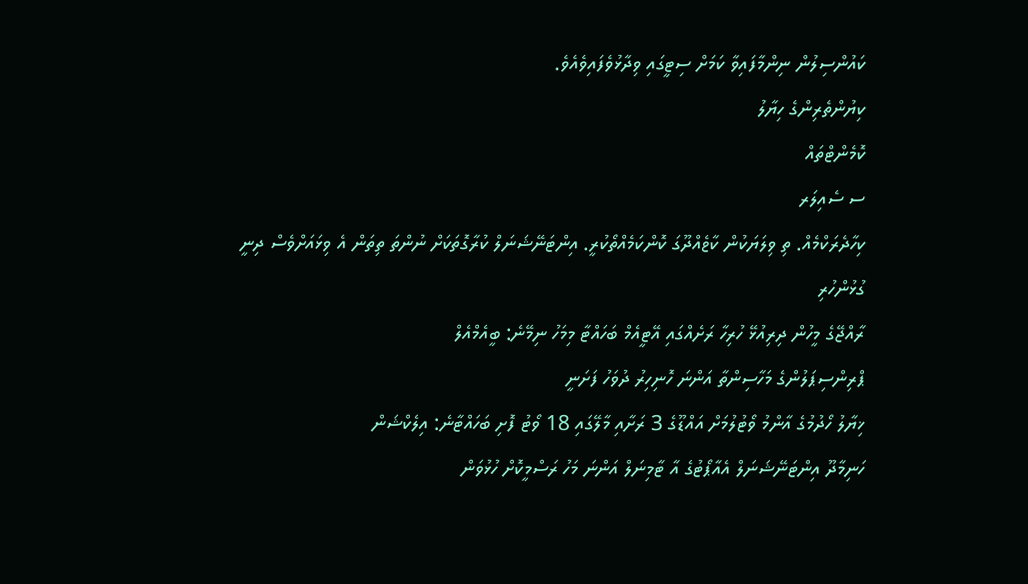ކައުންސިލުން ނިންމާފައިވާ ކަމަށް ސިޓީގައި ވިދާޅުވެފައިވެއެވެ.
ކިޔުންތެރިންގެ ހިޔާލު
ކޮމެންޓްތައް
ސ ސެއިލަރ
ކިހާދެރަކްމެއް. ތި ވިލަޔަކުން ކާޱެއްދޫގަ ކޮންކަމެއްތޯކުރީ. އިންޓަނޭޝަނަލް ކުރާގޮތަކަށް ނުންތަ ތިތަން އެ ވިޅައަށްވެސް ދިނީ
ގުޅުންހުރި
ރާއްޖޭގެ މީހުން ދިރިއުޅޭ ހުރިހާ ރަށެއްގައި އޭޓީއެމް ބަހައްޓާ މިމަހު ނިމޭނެ: ބީއެމްއެލް
ޕްރިންސިޕަލުންގެ މަހާސިންތާ އަންނަ ހޮނިހިރު ދުވަހު ފަށަނީ
ޚިޔާލު ހޯދުމުގެ އާންމު ވޯޓުލުމަށް އައްޑޫގެ 3 ރަށާއި މާލޭގައި 18 ވޯޓު ފޮށި ބަހައްޓާނެ: އިލެކްޝަން
ހަނިމާދޫ އިންޓަނޭޝަނަލް އެއާޕޯޓުގެ އާ ޓާމިނަލް އަންނަ މަހު ރަސްމީކޮށް ހުޅުވަން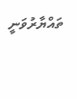ތައްޔާރުވަނީ